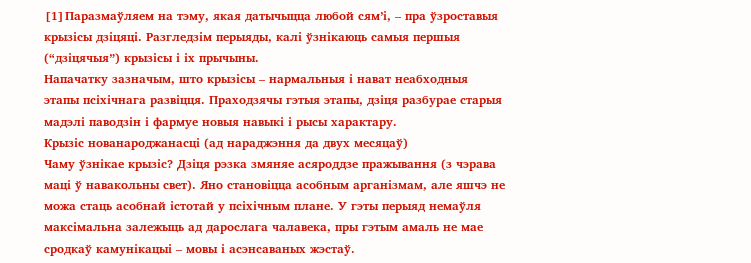[1]Паразмаўляем на тэму, якая датычыцца любой сям’і, – пра ўзроставыя крызісы дзіцяці. Разгледзім перыяды, калі ўзнікаюць самыя першыя (“дзіцячыя”) крызісы і іх прычыны.
Напачатку зазначым, што крызісы – нармальныя і нават неабходныя этапы псіхічнага развіцця. Праходзячы гэтыя этапы, дзіця разбурае старыя мадэлі паводзін і фармуе новыя навыкі і рысы характару.
Крызіс нованароджанасці (ад нараджэння да двух месяцаў)
Чаму ўзнікае крызіс? Дзіця рэзка змяняе асяроддзе пражывання (з чэрава маці ў навакольны свет). Яно становіцца асобным арганізмам, але яшчэ не можа стаць асобнай істотай у псіхічным плане. У гэты перыяд немаўля максімальна залежыць ад дарослага чалавека, пры гэтым амаль не мае сродкаў камунікацыі – мовы і асэнсаваных жэстаў.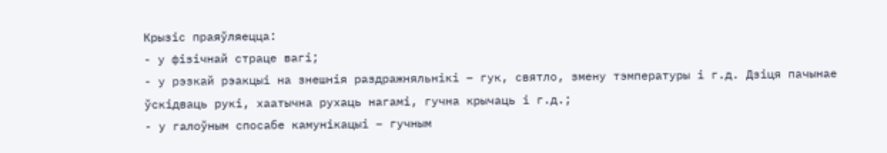Крызіс праяўляецца:
- у фізічнай страце вагі;
- у рэзкай рэакцыі на знешнія раздражняльнікі – гук, святло, змену тэмпературы і г.д. Дзіця пачынае ўскідваць рукі, хаатычна рухаць нагамі, гучна крычаць і г.д.;
- у галоўным спосабе камунікацыі – гучным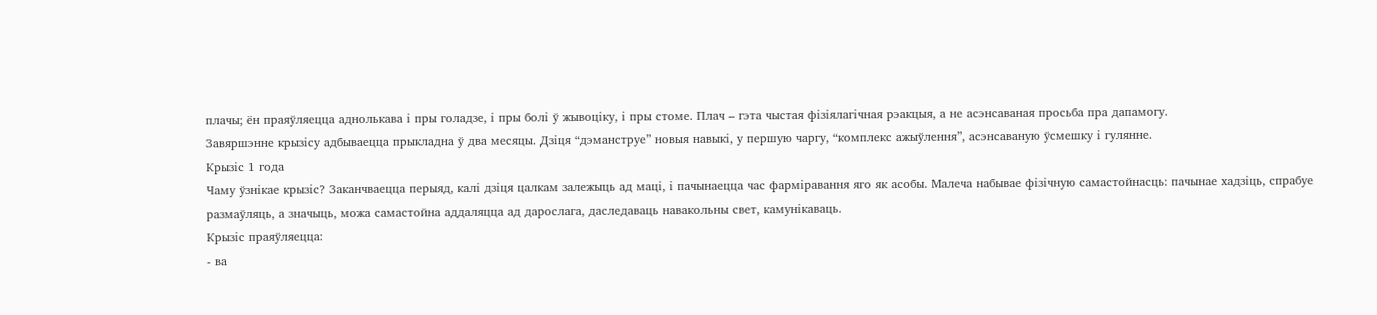плачы; ён праяўляецца аднолькава і пры голадзе, і пры болі ў жывоціку, і пры стоме. Плач – гэта чыстая фізіялагічная рэакцыя, а не асэнсаваная просьба пра дапамогу.
Завяршэнне крызісу адбываецца прыкладна ў два месяцы. Дзіця “дэманструе” новыя навыкі, у першую чаргу, “комплекс ажыўлення”, асэнсаваную ўсмешку і гулянне.
Крызіс 1 года
Чаму ўзнікае крызіс? Заканчваецца перыяд, калі дзіця цалкам залежыць ад маці, і пачынаецца час фарміравання яго як асобы. Малеча набывае фізічную самастойнасць: пачынае хадзіць, спрабуе размаўляць, а значыць, можа самастойна аддаляцца ад дарослага, даследаваць навакольны свет, камунікаваць.
Крызіс праяўляецца:
- ва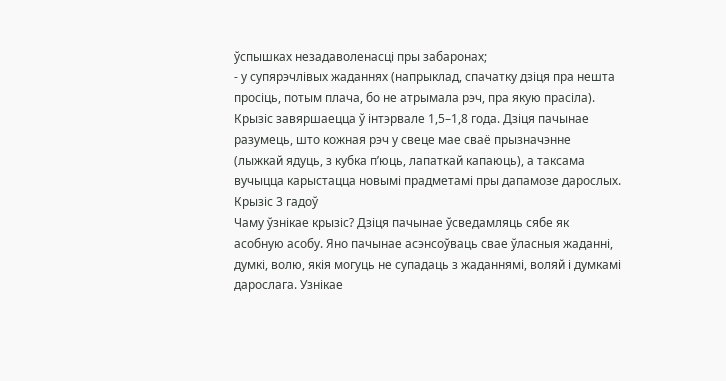ўспышках незадаволенасці пры забаронах;
- у супярэчлівых жаданнях (напрыклад, спачатку дзіця пра нешта просіць, потым плача, бо не атрымала рэч, пра якую прасіла).
Крызіс завяршаецца ў інтэрвале 1,5–1,8 года. Дзіця пачынае разумець, што кожная рэч у свеце мае сваё прызначэнне (лыжкай ядуць, з кубка п’юць, лапаткай капаюць), а таксама вучыцца карыстацца новымі прадметамі пры дапамозе дарослых.
Крызіс 3 гадоў
Чаму ўзнікае крызіс? Дзіця пачынае ўсведамляць сябе як асобную асобу. Яно пачынае асэнсоўваць свае ўласныя жаданні, думкі, волю, якія могуць не супадаць з жаданнямі, воляй і думкамі дарослага. Узнікае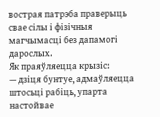вострая патрэба праверыць свае сілы і фізічныя магчымасці без дапамогі дарослых.
Як праяўляецца крызіс:
— дзіця бунтуе, адмаўляецца штосьці рабіць, упарта настойвае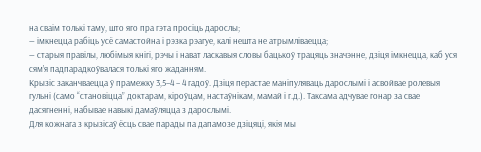на сваім толькі таму, што яго пра гэта просіць дарослы;
— імкнецца рабіць усё самастойна і рэзка рэагуе, калі нешта не атрымліваецца;
— старыя правілы, любімыя кнігі, рэчы і нават ласкавыя словы бацькоў трацяць значэнне, дзіця імкнецца, каб уся сям’я падпарадкоўвалася толькі яго жаданням.
Крызіс заканчваецца ў прамежку 3,5–4 – 4 гадоў. Дзіця перастае маніпуляваць дарослымі і асвойвае ролевыя гульні (само “становіцца” доктарам, кіроўцам, настаўнікам, мамай і г.д.). Таксама адчувае гонар за свае дасягненні, набывае навыкі дамаўляцца з дарослымі.
Для кожнага з крызісаў ёсць свае парады па дапамозе дзіцяці, якія мы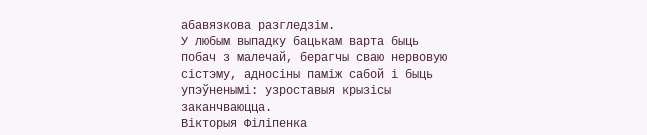абавязкова разгледзім.
У любым выпадку бацькам варта быць побач з малечай, берагчы сваю нервовую сістэму, адносіны паміж сабой і быць упэўненымі: узроставыя крызісы заканчваюцца.
Вікторыя Філіпенка